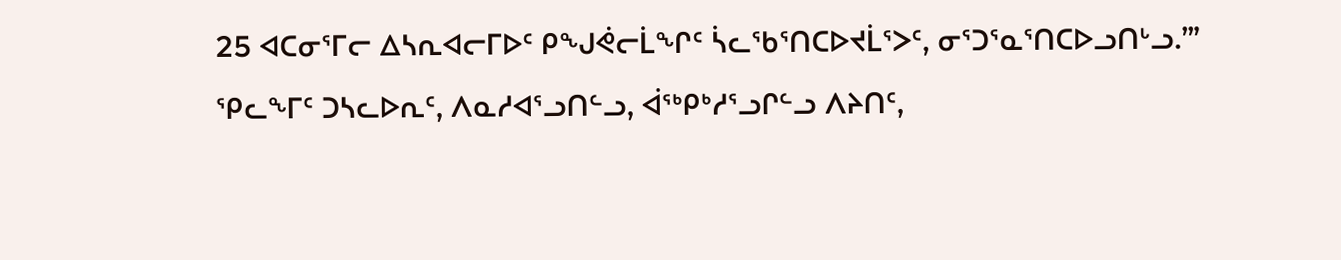25 ᐊᑕᓂᕐᒥᓕ ᐃᓴᕆᐊᓕᒥᐅᑦ ᑭᖑᕚᓕᒫᖏᑦ ᓵᓚᖃᕐᑎᑕᐅᔪᒫᕐᐳᑦ, ᓂᕐᑐᕐᓇᕐᑎᑕᐅᓗᑎᒡᓗ.’”
ᕿᓚᖕᒥᑦ ᑐᓴᓚᐅᕆᑦ, ᐱᓇᓱᐊᕐᓗᑎᓪᓗ, ᐋᖅᑭᒃᓱᕐᓗᒋᓪᓗ ᐱᔨᑎᑦ,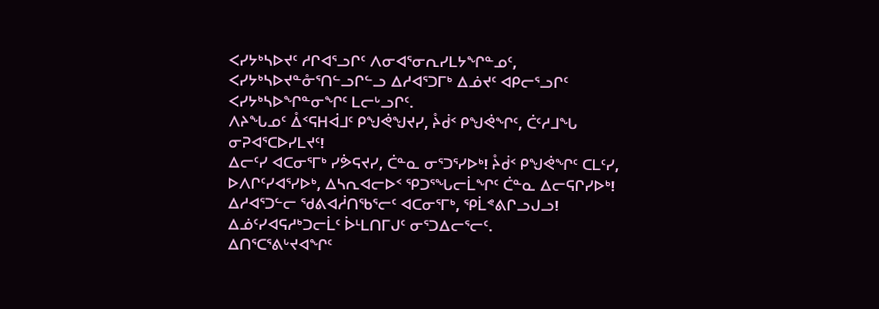ᐸᓯᔭᒃᓴᐅᔪᑦ ᓱᒋᐊᕐᓗᒋᑦ ᐱᓂᐊᕐᓂᕆᓯᒪᔭᖏᓐᓄᑦ, ᐸᓯᔭᒃᓴᐅᔪᓐᓁᕐᑎᓪᓗᒋᓪᓗ ᐃᓱᐊᕐᑐᒥᒃ ᐃᓅᔪᑦ ᐊᑭᓕᕐᓗᒋᑦ ᐸᓯᔭᒃᓴᐅᖏᓐᓂᖏᑦ ᒪᓕᒡᓗᒋᑦ.
ᐱᔨᖓᓄᑦ ᐂᑉᕋᕼᐋᒧᑦ ᑭᖑᕚᖑᔪᓯ, ᔧᑰᑉ ᑭᖑᕚᖏᑦ, ᑖᑦᓱᒧᖓ ᓂᕈᐊᕐᑕᐅᓯᒪᔪᑦ!
ᐃᓕᑦᓯ ᐊᑕᓂᕐᒥᒃ ᓯᕘᕋᔪᓯ, ᑖᓐᓇ ᓂᕐᑐᕐᓯᐅᒃ! ᔧᑰᑉ ᑭᖑᕚᖏᑦ ᑕᒪᑦᓯ, ᐅᐱᒋᑦᓯᐊᕐᓯᐅᒃ, ᐃᓴᕆᐊᓕᐅᑉ ᕿᑐᕐᖓᓕᒫᖏᑦ ᑖᓐᓇ ᐃᓕᕋᒋᓯᐅᒃ!
ᐃᓱᐊᕐᑐᓪᓕ ᖁᕕᐊᓲᑎᖃᕐᓕᑦ ᐊᑕᓂᕐᒥᒃ, ᕿᒫᕝᕕᒋᓗᒍᓗ! ᐃᓅᑦᓯᐊᕋᓱᒃᑐᓕᒫᑦ ᐆᒻᒪᑎᒥᒍᑦ ᓂᕐᑐᐃᓕᕐᓕᑦ.
ᐃᑎᕐᑕᕐᕕᒡᔪᐊᖏᑦ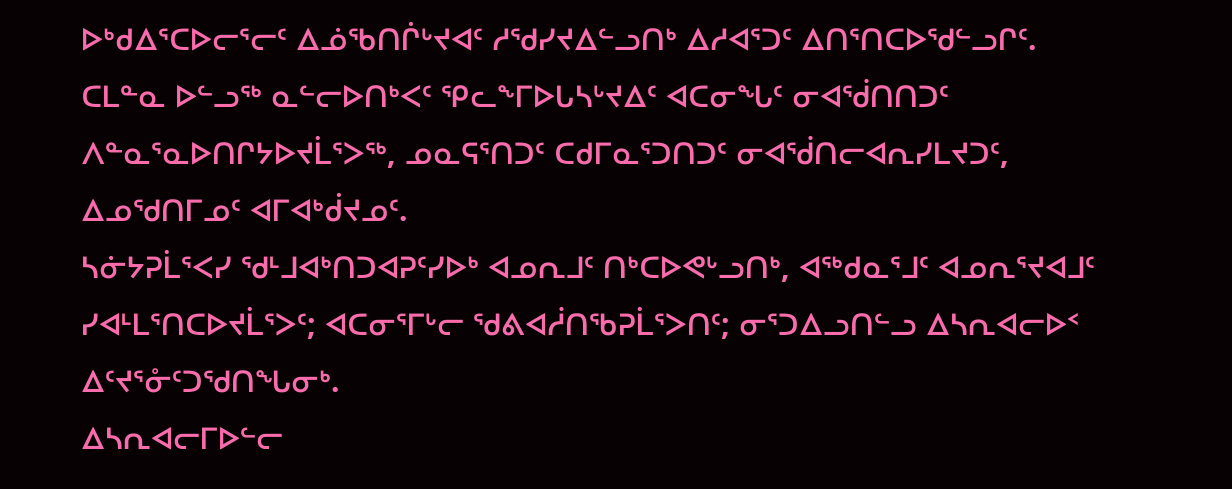ᐅᒃᑯᐃᕐᑕᐅᓕᕐᓕᑦ ᐃᓅᖃᑎᒌᒡᔪᐊᑦ ᓱᖁᓯᔪᐃᓪᓗᑎᒃ ᐃᓱᐊᕐᑐᑦ ᐃᑎᕐᑎᑕᐅᖁᓪᓗᒋᑦ.
ᑕᒪᓐᓇ ᐅᓪᓗᖅ ᓇᓪᓕᐅᑎᒃᐸᑦ ᕿᓚᖕᒥᐅᒐᓴᒡᔪᐃᑦ ᐊᑕᓂᖓᑦ ᓂᐊᖂᑎᑎᑐᑦ ᐱᓐᓇᕐᓇᐅᑎᒋᔭᐅᔪᒫᕐᐳᖅ, ᓄᓇᕋᕐᑎᑐᑦ ᑕᑯᒥᓇᕐᑐᑎᑐᑦ ᓂᐊᖂᑎᓕᐊᕆᓯᒪᔪᑐᑦ, ᐃᓄᖁᑎᒥᓄᑦ ᐊᒥᐊᒃᑰᔪᓄᑦ.
ᓴᓃᔭᕈᒫᕐᐸᓯ ᖁᒻᒧᐊᒃᑎᑐᐊᕈᑦᓯᐅᒃ ᐊᓄᕆᒧᑦ ᑎᒃᑕᐅᕙᒡᓗᑎᒃ, ᐊᖅᑯᓇᕐᒧᑦ ᐊᓄᕆᕐᔪᐊᒧᑦ ᓯᐊᒻᒪᕐᑎᑕᐅᔪᒫᕐᐳᑦ; ᐊᑕᓂᕐᒥᒡᓕ ᖁᕕᐊᓲᑎᖃᕈᒫᕐᐳᑎᑦ; ᓂᕐᑐᐃᓗᑎᓪᓗ ᐃᓴᕆᐊᓕᐅᑉ ᐃᑦᔪᕐᓁᑦᑐᖁᑎᖓᓂᒃ.
ᐃᓴᕆᐊᓕᒥᐅᓪᓕ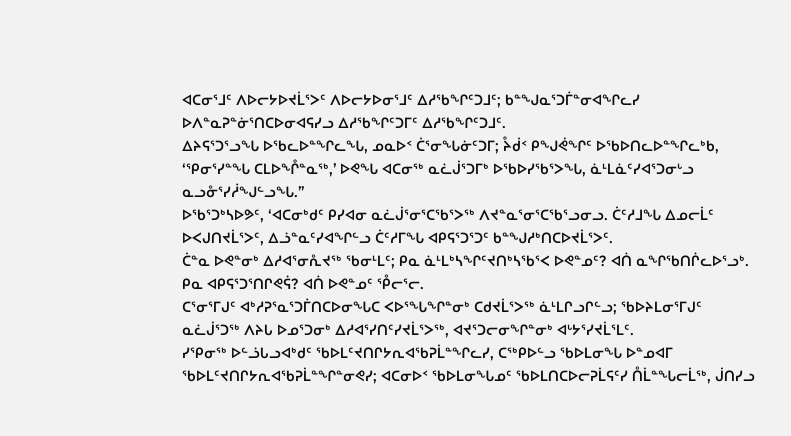ᐊᑕᓂᕐᒧᑦ ᐱᐅᓕᔭᐅᔪᒫᕐᐳᑦ ᐱᐅᓕᔭᐅᓂᕐᒧᑦ ᐃᓱᖃᖏᑦᑐᒧᑦ; ᑲᓐᖑᓇᕐᑐᒦᓐᓂᐊᖏᓚᓯ ᐅᐱᓐᓇᕈᓐᓃᕐᑎᑕᐅᓂᐊᕋᓯᓗ ᐃᓱᖃᖏᑦᑐᒥᑦ ᐃᓱᖃᖏᑦᑐᒧᑦ.
ᐃᔨᕋᕐᑐᕐᓗᖓ ᐅᖃᓚᐅᓐᖏᓚᖓ, ᓄᓇᐅᑉ ᑖᕐᓂᖓᓃᑦᑐᒥ; ᔧᑰᑉ ᑭᖑᕚᖏᑦ ᐅᖃᐅᑎᓚᐅᓐᖏᓚᒃᑲ, ‘ᕿᓂᕐᓯᓐᖓ ᑕᒪᐅᖎᓐᓇᖅ,’ ᐅᕙᖓ ᐊᑕᓂᖅ ᓇᓛᒎᕐᑐᒥᒃ ᐅᖃᐅᓯᖃᕐᐳᖓ, ᓈᒻᒪᓈᑦᓯᐊᕐᑐᓂᒡᓗ ᓇᓗᓁᕐᓯᓲᖑᓪᓗᖓ.”
ᐅᖃᕐᑐᒃᓴᐅᕗᑦ, ‘ᐊᑕᓂᒃᑯᑦ ᑭᓯᐊᓂ ᓇᓛᒎᕐᓂᕐᑕᖃᕐᐳᖅ ᐱᔪᓐᓇᕐᓂᕐᑕᖃᕐᓗᓂᓗ. ᑖᑦᓱᒧᖓ ᐃᓄᓕᒫᑦ ᐅᐸᒍᑎᔪᒫᕐᐳᑦ, ᐃᓘᓐᓇᑦᓯᐊᖏᓪᓗ ᑖᑦᓱᒥᖓ ᐊᑭᕋᕐᑐᕐᑐᑦ ᑲᓐᖑᓱᒃᑎᑕᐅᔪᒫᕐᐳᑦ.
ᑖᓐᓇ ᐅᕙᓐᓂᒃ ᐃᓱᐊᕐᓂᕅᔪᖅ ᖃᓂᒻᒪᑦ; ᑭᓇ ᓈᒻᒪᒃᓴᖏᑦᔪᑎᒃᓴᖃᕐᐸ ᐅᕙᓐᓄᑦ? ᐊᑏ ᓇᖏᖃᑎᒌᓚᐅᕐᓗᒃ. ᑭᓇ ᐊᑭᕋᕐᑐᕐᑎᒋᕙᕌ? ᐊᑏ ᐅᕙᓐᓄᑦ ᕾᓕᕐᓕ.
ᑕᕐᓂᕐᒥᒍᑦ ᐊᒃᓱᕈᕐᓇᕐᑐᒦᑎᑕᐅᓂᖓᑕ ᐸᐅᕐᖓᖏᓐᓂᒃ ᑕᑯᔪᒫᕐᐳᖅ ᓈᒻᒪᒋᓗᒋᓪᓗ; ᖃᐅᔨᒪᓂᕐᒥᒍᑦ ᓇᓛᒎᕐᑐᖅ ᐱᔨᒐ ᐅᓄᕐᑐᓂᒃ ᐃᓱᐊᕐᓯᑎᑦᓯᔪᒫᕐᐳᖅ, ᐊᔪᕐᑐᓕᓂᖏᓐᓂᒃ ᐊᒡᔭᕐᓯᔪᒫᕐᒪᑦ.
ᓯᕿᓂᖅ ᐅᓪᓘᒐᓗᐊᒃᑯᑦ ᖃᐅᒪᑦᔪᑎᒋᔭᕆᐊᖃᕈᒫᓐᖏᓚᓯ, ᑕᖅᑭᐅᓪᓗ ᖃᐅᒪᓂᖓ ᐅᓐᓄᐊᒥ ᖃᐅᒪᑦᔪᑎᒋᔭᕆᐊᖃᕈᒫᓐᖏᓐᓂᕙᓯ; ᐊᑕᓂᐅᑉ ᖃᐅᒪᓂᖓᓄᑦ ᖃᐅᒪᑎᑕᐅᓕᕈᒫᕋᑦᓯ ᑍᒫᓐᖓᓕᒫᖅ, ᒎᑎᓯᓗ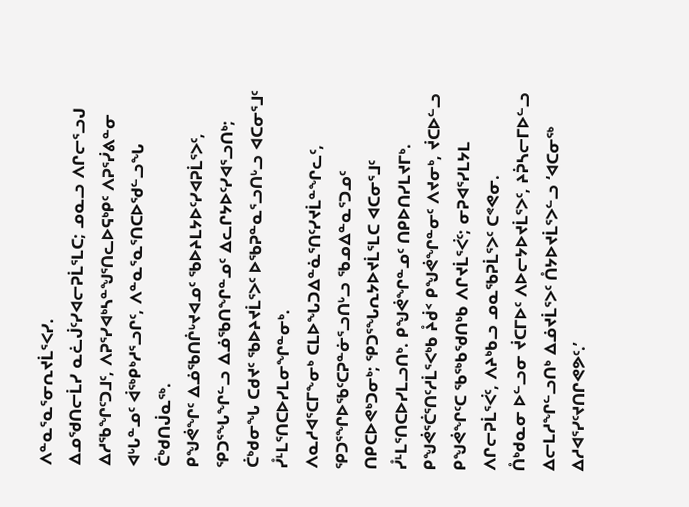ᐱᓐᓇᕐᓇᕐᓂᕆᔪᒫᕐᐸᓯ.
ᐃᓄᖁᑎᓕᒫᓯ ᓇᓛᒎᑦᓯᐊᓕᕈᒫᕐᒪᑕ; ᓄᓇᓗ ᐱᒋᓕᕐᓗᒍ ᐃᓱᖃᖏᑦᑐᒧᑦ, ᐱᕈᕐᓯᐊᒃᓴᓐᖑᕐᑎᓚᐅᕋᒃᑭᑦ ᐱᕈᕐᓰᕕᓐᓂ ᐊᒡᒐᓐᓄᑦ ᐋᖅᑭᒃᓱᕐᓗᒋᑦ, ᐱᓐᓇᕐᓇᕐᑎᑕᐅᖁᓪᓗᖓ ᑖᒃᑯᑎᒎᓇᖅ.
ᑭᖑᕚᖏᑦ ᐃᓅᖃᑎᒌᒡᔪᐊᓄᑦ ᖃᐅᔨᒪᔭᐅᑦᓯᐊᕈᒫᕐᐳᑦ, ᕿᑐᕐᖓᖏᓪᓗ ᐃᓅᖃᑎᖏᓐᓄᑦ ᐃᓚᒋᔭᐅᑦᓯᐊᕐᓗᑎᒃ; ᑖᒃᑯᓂᖓ ᑕᑯᔪᑦ ᖃᐅᔨᔪᒫᕐᐳᑦ ᐅᖃᕈᓐᓇᕐᓗᑎᒡᓗ ᐊᑕᓂᕐᒧᑦ ᓮᒻᒪᕐᑎᑕᐅᓯᒪᓂᖏᓐᓂᒃ.
ᐱᓇᓱᐊᕐᑕᒥᖕᓂᒃ ᑕᒪᐅᖓᑐᐃᓐᓈᕐᑎᑦᓯᔪᒫᓐᖏᓚᑦ, ᕿᑐᕐᖏᐅᖃᑦᑕᕈᓐᓃᕐᓗᑎᒡᓗ ᖃᓄᐃᓐᓇᕐᑐᓄᑦ ᑎᑭᑕᐅᕙᒃᑐᓂᒃ; ᕿᑐᕐᖓᕆᔭᐅᔪᒫᕐᒪᑕ ᐊᑕᓂᕐᒧᑦ ᓮᒻᒪᕐᑎᑕᐅᓯᒪᓗᑎᒃ. ᑭᖑᕚᖏᓐᓄᑦ ᑎᑭᐅᑎᓯᒪᔪᒥᒃ.
ᑭᖑᕚᕐᑖᕐᑎᑦᓱᒫᕐᐸᒃᑲ ᔧᑰᑉ ᑭᖑᕚᖏᓐᓂᑦ ᐱᔪᓂᒃ, ᔫᑕᐅᓪᓗ ᑭᖑᕚᖏᑦᑕ ᖃᖅᑲᖁᑎᒃᑲ ᐱᒋᔪᒫᕐᐹᑦ; ᓂᕈᐊᕐᓯᒪᔭᒪ ᐱᒋᓕᕈᒫᕐᐹᑦ, ᐱᔨᒃᑲᓗ ᓄᓇᖃᕈᒫᕐᐳᑦ ᑕᕝᕙᓂ.
ᑍᒃᑯᓇᓂ ᐅᓪᓗᓂ ᔫᑕᒥᐅᑦ ᐱᐅᓕᔭᐅᔪᒫᕐᐳᑦ, ᔨᕉᓴᓕᒥᐅᓪᓗ ᐃᓕᒪᓱᖏᓪᓗᑎᒃ ᐃᓅᔪᒫᕐᐳᑦ ᑍᔭᐅᔪᒫᕐᐳᓪᓗ ‘ᐊᑕᓂᖅ ᐃᓱᐊᕐᓯᑦᔪᑎᒋᕙᕗᑦ.’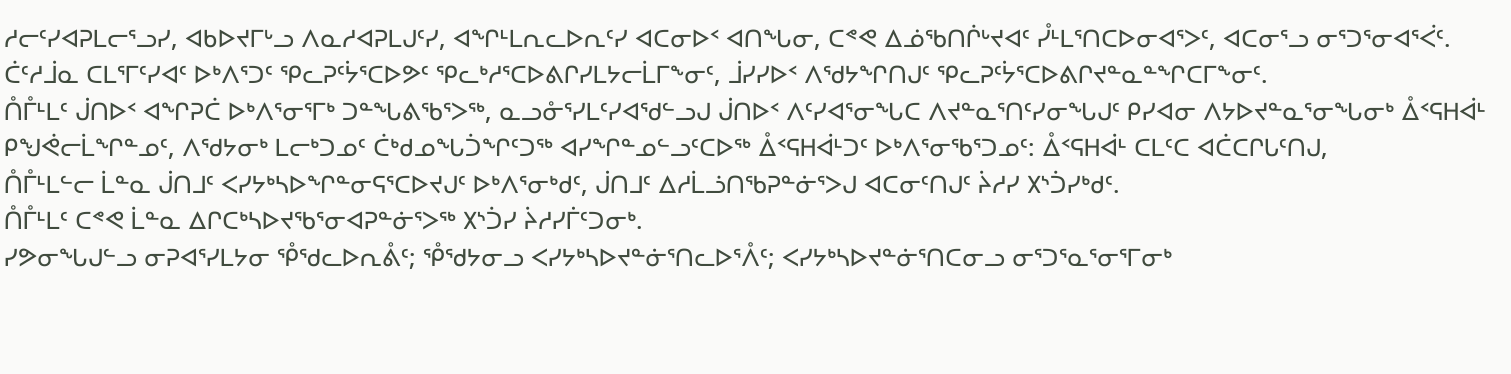ᓱᓕᑦᓯᐊᕈᒪᓕᕐᓗᓯ, ᐊᑲᐅᔪᒥᒡᓗ ᐱᓇᓱᐊᕈᒪᒍᑦᓯ, ᐊᖏᒻᒪᕆᓚᐅᕆᑦᓯ ᐊᑕᓂᐅᑉ ᐊᑎᖓᓂ, ᑕᕝᕙ ᐃᓅᖃᑎᒌᒡᔪᐊᑦ ᓮᒻᒪᕐᑎᑕᐅᓂᐊᕐᐳᑦ, ᐊᑕᓂᕐᓗ ᓂᕐᑐᕐᓂᐊᕐᐹᑦ.
ᑖᑦᓱᒨᓇ ᑕᒪᕐᒥᑦᓯᐊᑦ ᐅᒃᐱᕐᑐᑦ ᕿᓚᕈᑦᔮᕐᑕᐅᕗᑦ ᕿᓚᒃᓱᕐᑕᐅᕕᒋᓯᒪᔭᓕᒫᒥᖕᓂᑦ, ᒨᓯᓯᐅᑉ ᐱᖁᔭᖏᑎᒍᑦ ᕿᓚᕈᑦᔮᕐᑕᐅᕕᒋᔪᓐᓇᓐᖏᑕᒥᖕᓂᑦ.
ᑍᒤᒻᒪᑦ ᒎᑎᐅᑉ ᐊᖏᕈᑖ ᐅᒃᐱᕐᓂᕐᒥᒃ ᑐᓐᖓᕕᖃᕐᐳᖅ, ᓇᓗᓁᕐᓯᒪᑦᓯᐊᖁᓪᓗᒍ ᒎᑎᐅᑉ ᐱᑦᓯᐊᕐᓂᖓᑕ ᐱᔪᓐᓇᕐᑎᑦᓯᓂᖓᒍᑦ ᑭᓯᐊᓂ ᐱᔭᐅᔪᓐᓇᕐᓂᖓᓂᒃ ᐂᑉᕋᕼᐋᒻ ᑭᖑᕚᓕᒫᖏᓐᓄᑦ, ᐱᖁᔭᓂᒃ ᒪᓕᒃᑐᓄᑦ ᑖᒃᑯᓄᖓᑑᖏᑦᑐᖅ ᐊᓯᖏᓐᓄᓪᓗᑦᑕᐅᖅ ᐂᑉᕋᕼᐋᒻᑐᑦ ᐅᒃᐱᕐᓂᖃᕐᑐᓄᑦ: ᐂᑉᕋᕼᐋᒻ ᑕᒪᑦᑕ ᐊᑖᑕᒋᒐᑦᑎᒍ,
ᑍᒤᒻᒪᓪᓕ ᒫᓐᓇ ᒎᑎᒧᑦ ᐸᓯᔭᒃᓴᐅᖏᓐᓂᕋᕐᑕᐅᔪᒍᑦ ᐅᒃᐱᕐᓂᒃᑯᑦ, ᒎᑎᒧᑦ ᐃᓱᒫᓘᑎᖃᕈᓐᓃᕐᐳᒍ ᐊᑕᓂᑦᑎᒍᑦ ᔩᓱᓯ ᙭ᔅᑑᓯᒃᑯᑦ.
ᑍᒤᒻᒪᑦ ᑕᕝᕙ ᒫᓐᓇ ᐃᒋᑕᒃᓴᐅᔪᖃᕐᓂᐊᕈᓐᓃᕐᐳᖅ ᙭ᔅᑑᓯ ᔩᓱᓯᒦᑦᑐᓂᒃ.
ᓯᕗᓂᖓᒍᓪᓗ ᓂᕈᐊᕐᓯᒪᔭᓂ ᕾᖁᓚᐅᕆᕔᑦ; ᕾᖁᔭᓂᓗ ᐸᓯᔭᒃᓴᐅᔪᓐᓃᕐᑎᓚᐅᕐᐰᑦ; ᐸᓯᔭᒃᓴᐅᔪᓐᓃᕐᑎᑕᓂᓗ ᓂᕐᑐᕐᓇᕐᓂᕐᒥᓂᒃ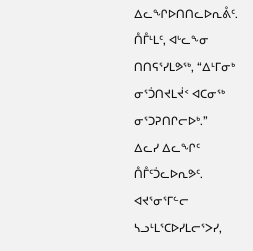ᐃᓚᖏᐅᑎᑎᓚᐅᕆᕔᑦ.
ᑍᒤᒻᒪᑦ, ᐊᒡᓚᖕᓂ ᑎᑎᕋᕐᓯᒪᕗᖅ, “ᐃᒻᒥᓂᒃ ᓂᕐᑑᑎᔪᒪᔫᑉ ᐊᑕᓂᖅ ᓂᕐᑐᕈᑎᒋᓕᐅᒃ.”
ᐃᓚᓯ ᐃᓚᖏᑦ ᑍᒤᑦᑑᓚᐅᕆᕗᑦ. ᐊᔪᕐᓂᕐᒥᓪᓕ ᓴᓗᒻᒪᕐᑕᐅᓯᒪᓕᕐᐳᓯ,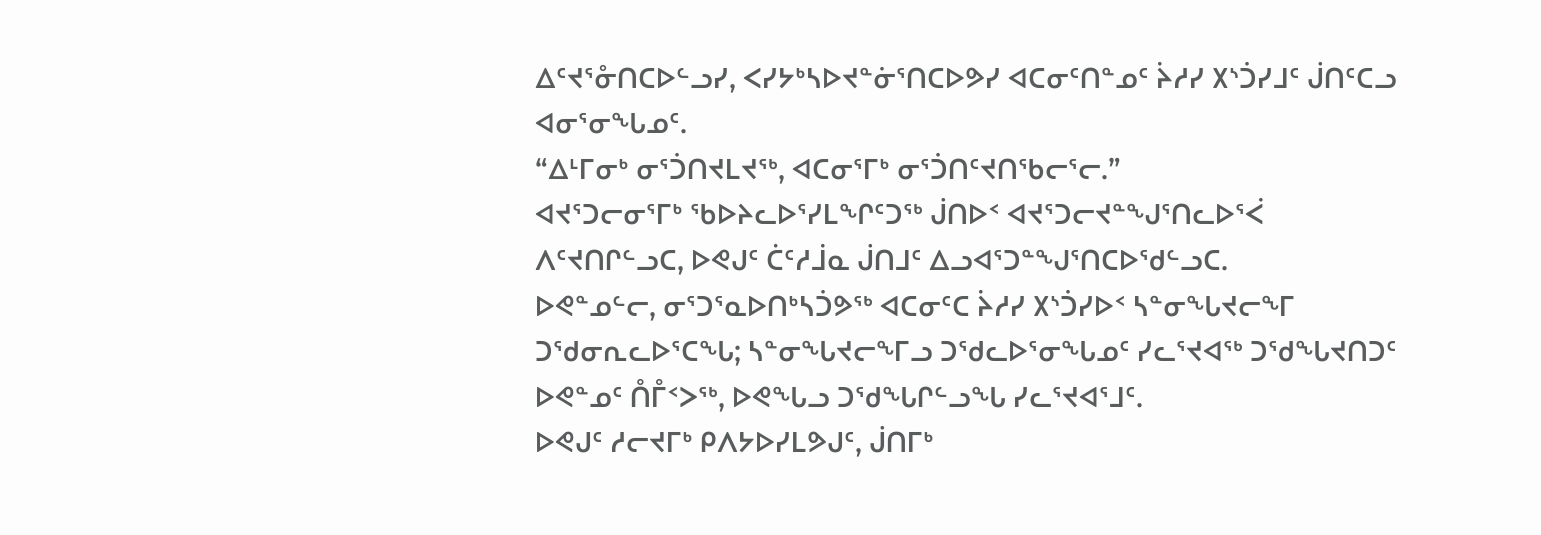ᐃᑦᔪᕐᓁᑎᑕᐅᓪᓗᓯ, ᐸᓯᔭᒃᓴᐅᔪᓐᓃᕐᑎᑕᐅᕗᓯ ᐊᑕᓂᑦᑎᓐᓄᑦ ᔩᓱᓯ ᙭ᔅᑑᓯᒧᑦ ᒎᑎᑦᑕᓗ ᐊᓂᕐᓂᖓᓄᑦ.
“ᐃᒻᒥᓂᒃ ᓂᕐᑑᑎᔪᒪᔪᖅ, ᐊᑕᓂᕐᒥᒃ ᓂᕐᑑᑎᑦᔪᑎᖃᓕᕐᓕ.”
ᐊᔪᕐᑐᓕᓂᕐᒥᒃ ᖃᐅᔨᓚᐅᕐᓯᒪᖏᑦᑐᖅ ᒎᑎᐅᑉ ᐊᔪᕐᑐᓕᔪᓐᖑᕐᑎᓚᐅᕐᐹ ᐱᑦᔪᑎᒋᓪᓗᑕ, ᐅᕙᒍᑦ ᑖᑦᓱᒨᓇ ᒎᑎᒧᑦ ᐃᓗᐊᕐᑐᓐᖑᕐᑎᑕᐅᖁᓪᓗᑕ.
ᐅᕙᓐᓄᓪᓕ, ᓂᕐᑐᕐᓇᐅᑎᒃᓴᑑᕗᖅ ᐊᑕᓂᑦᑕ ᔩᓱᓯ ᙭ᔅᑑᓯᐅᑉ ᓴᓐᓂᖓᔪᓕᖕᒥ ᑐᖁᓂᕆᓚᐅᕐᑕᖓ; ᓴᓐᓂᖓᔪᓕᖕᒥᓗ ᑐᖁᓚᐅᕐᓂᖓᓄᑦ ᓯᓚᕐᔪᐊᖅ ᑐᖁᖓᔪᑎᑐᑦ ᐅᕙᓐᓄᑦ ᑍᒤᑉᐳᖅ, ᐅᕙᖓᓗ ᑐᖁᖓᒋᓪᓗᖓ ᓯᓚᕐᔪᐊᕐᒧᑦ.
ᐅᕙᒍᑦ ᓱᓕᔪᒥᒃ ᑭᐱᔭᐅᓯᒪᕗᒍᑦ, ᒎᑎᒥᒃ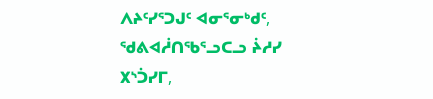ᐱᔨᑦᓯᕐᑐᒍᑦ ᐊᓂᕐᓂᒃᑯᑦ, ᖁᕕᐊᓲᑎᖃᕐᓗᑕᓗ ᔩᓱᓯ ᙭ᔅᑑᓯᒥ,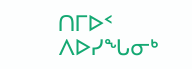ᑎᒥᐅᑉ ᐱᐅᓯᖓᓂᒃ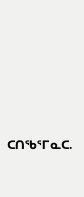ᑕᑎᖃᕐᒥᓇᑕ.